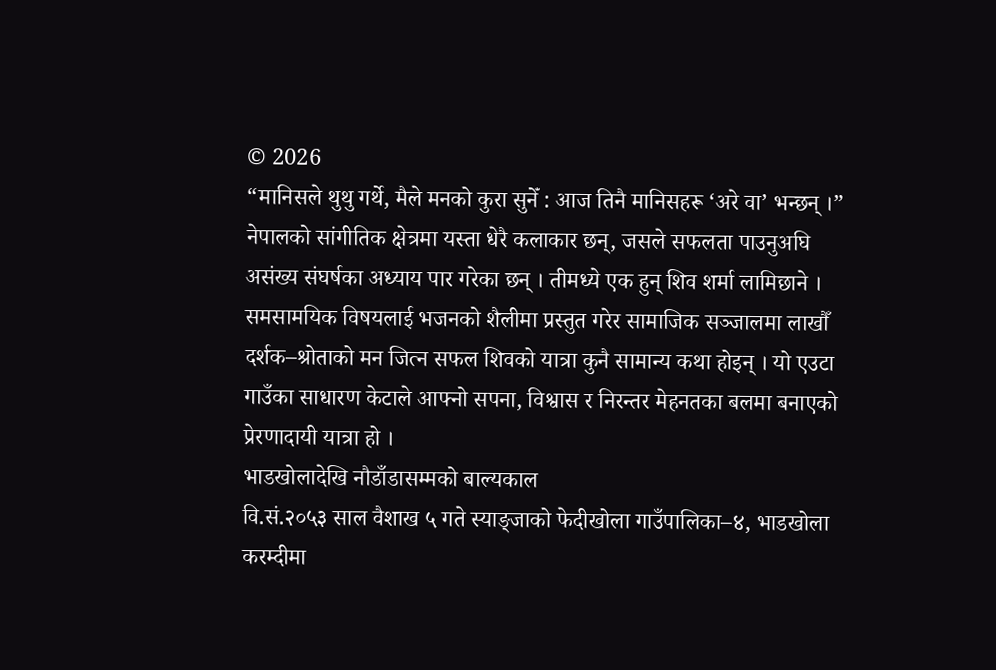© 2026
“मानिसले थुथु गर्थे, मैले मनको कुरा सुनेँ : आज तिनै मानिसहरू ‘अरे वा’ भन्छन् ।”
नेपालको सांगीतिक क्षेत्रमा यस्ता धेरै कलाकार छन्, जसले सफलता पाउनुअघि असंख्य संघर्षका अध्याय पार गरेका छन् । तीमध्ये एक हुन् शिव शर्मा लामिछाने । समसामयिक विषयलाई भजनको शैलीमा प्रस्तुत गरेर सामाजिक सञ्जालमा लाखौँ दर्शक–श्रोताको मन जित्न सफल शिवको यात्रा कुनै सामान्य कथा होइन् । यो एउटा गाउँका साधारण केटाले आफ्नो सपना, विश्वास र निरन्तर मेहनतका बलमा बनाएको प्रेरणादायी यात्रा हो ।
भाडखोलादेखि नौडाँडासम्मको बाल्यकाल
वि.सं.२०५३ साल वैशाख ५ गते स्याङ्जाको फेदीखोला गाउँपालिका–४, भाडखोला करम्दीमा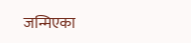जन्मिएका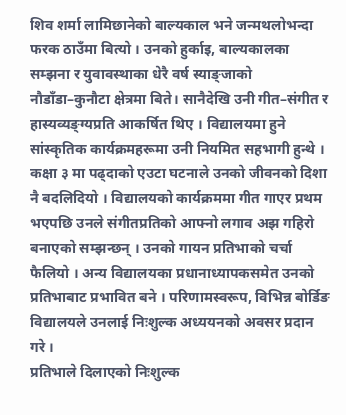शिव शर्मा लामिछानेको बाल्यकाल भने जन्मथलोभन्दा फरक ठाउँमा बित्यो । उनको हुर्काइ, बाल्यकालका सम्झना र युवावस्थाका धेरै वर्ष स्याङ्जाको नौडाँडा–कुनौटा क्षेत्रमा बिते। सानैदेखि उनी गीत–संगीत र हास्यव्यङ्ग्यप्रति आकर्षित थिए । विद्यालयमा हुने सांस्कृतिक कार्यक्रमहरूमा उनी नियमित सहभागी हुन्थे । कक्षा ३ मा पढ्दाको एउटा घटनाले उनको जीवनको दिशा नै बदलिदियो । विद्यालयको कार्यक्रममा गीत गाएर प्रथम भएपछि उनले संगीतप्रतिको आफ्नो लगाव अझ गहिरो बनाएको सम्झन्छन् । उनको गायन प्रतिभाको चर्चा फैलियो । अन्य विद्यालयका प्रधानाध्यापकसमेत उनको प्रतिभाबाट प्रभावित बने । परिणामस्वरूप, विभिन्न बोर्डिङ विद्यालयले उनलाई निःशुल्क अध्ययनको अवसर प्रदान गरे ।
प्रतिभाले दिलाएको निःशुल्क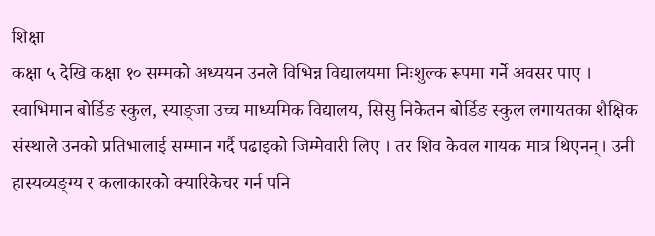शिक्षा
कक्षा ५ देखि कक्षा १० सम्मको अध्ययन उनले विभिन्न विद्यालयमा निःशुल्क रूपमा गर्ने अवसर पाए । स्वाभिमान बोर्डिङ स्कुल, स्याङ्जा उच्च माध्यमिक विद्यालय, सिसु निकेतन बोर्डिङ स्कुल लगायतका शैक्षिक संस्थाले उनको प्रतिभालाई सम्मान गर्दै पढाइको जिम्मेवारी लिए । तर शिव केवल गायक मात्र थिएनन्। उनी हास्यव्यङ्ग्य र कलाकारको क्यारिकेचर गर्न पनि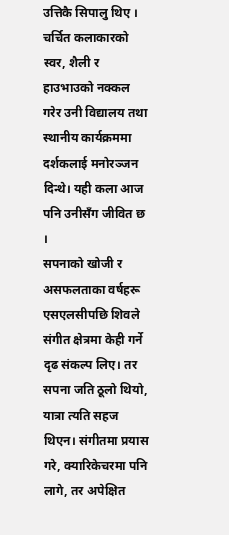उत्तिकै सिपालु थिए । चर्चित कलाकारको स्वर, शैली र हाउभाउको नक्कल गरेर उनी विद्यालय तथा स्थानीय कार्यक्रममा दर्शकलाई मनोरञ्जन दिन्थे। यही कला आज पनि उनीसँग जीवित छ ।
सपनाको खोजी र असफलताका वर्षहरू एसएलसीपछि शिवले संगीत क्षेत्रमा केही गर्ने दृढ संकल्प लिए। तर सपना जति ठूलो थियो, यात्रा त्यति सहज थिएन। संगीतमा प्रयास गरे, क्यारिकेचरमा पनि लागे, तर अपेक्षित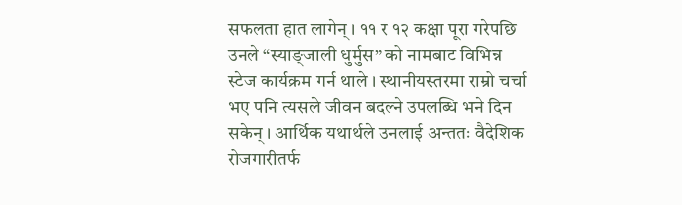सफलता हात लागेन् । ११ र १२ कक्षा पूरा गरेपछि उनले “स्याङ्जाली धुर्मुस” को नामबाट विभिन्न स्टेज कार्यक्रम गर्न थाले । स्थानीयस्तरमा राम्रो चर्चा भए पनि त्यसले जीवन बदल्ने उपलब्धि भने दिन सकेन् । आर्थिक यथार्थले उनलाई अन्ततः वैदेशिक रोजगारीतर्फ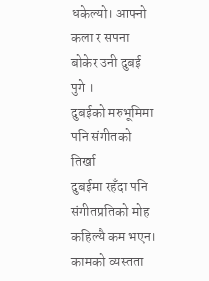धकेल्यो। आफ्नो कला र सपना बोकेर उनी दुबई पुगे ।
दुबईको मरुभूमिमा पनि संगीतको तिर्खा
दुबईमा रहँदा पनि संगीतप्रतिको मोह कहिल्यै कम भएन। कामको व्यस्तता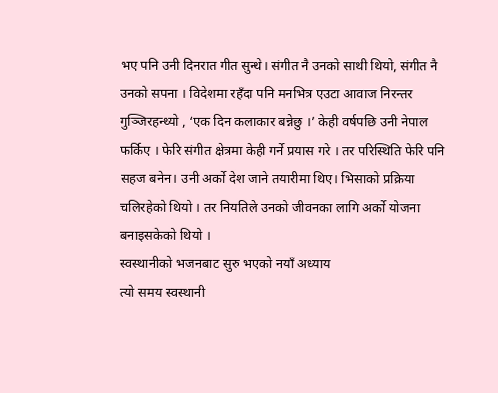भए पनि उनी दिनरात गीत सुन्थे। संगीत नै उनको साथी थियो, संगीत नै उनको सपना । विदेशमा रहँदा पनि मनभित्र एउटा आवाज निरन्तर गुञ्जिरहन्थ्यो , ‘एक दिन कलाकार बन्नेछु ।’ केही वर्षपछि उनी नेपाल फर्किए । फेरि संगीत क्षेत्रमा केही गर्ने प्रयास गरे । तर परिस्थिति फेरि पनि सहज बनेन। उनी अर्को देश जाने तयारीमा थिए। भिसाको प्रक्रिया चलिरहेको थियो । तर नियतिले उनको जीवनका लागि अर्को योजना बनाइसकेको थियो ।
स्वस्थानीको भजनबाट सुरु भएको नयाँ अध्याय
त्यो समय स्वस्थानी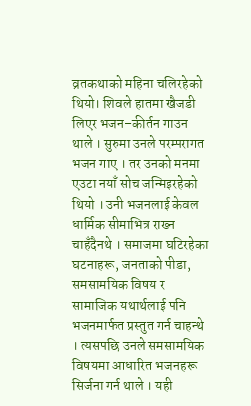व्रतकथाको महिना चलिरहेको थियो। शिवले हातमा खैजडी लिएर भजन–कीर्तन गाउन थाले । सुरुमा उनले परम्परागत भजन गाए । तर उनको मनमा एउटा नयाँ सोच जन्मिइरहेको थियो । उनी भजनलाई केवल धार्मिक सीमाभित्र राख्न चाहँदैनथे । समाजमा घटिरहेका घटनाहरू, जनताको पीडा, समसामयिक विषय र सामाजिक यथार्थलाई पनि भजनमार्फत प्रस्तुत गर्न चाहन्थे । त्यसपछि उनले समसामयिक विषयमा आधारित भजनहरू सिर्जना गर्न थाले । यही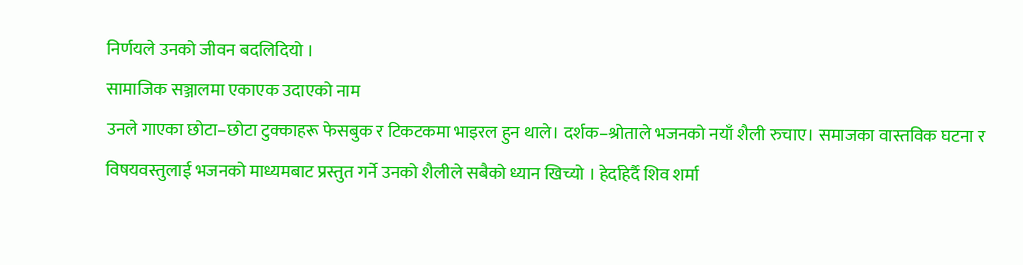निर्णयले उनको जीवन बदलिदियो ।
सामाजिक सञ्जालमा एकाएक उदाएको नाम
उनले गाएका छोटा–छोटा टुक्काहरू फेसबुक र टिकटकमा भाइरल हुन थाले। दर्शक–श्रोताले भजनको नयाँ शैली रुचाए। समाजका वास्तविक घटना र विषयवस्तुलाई भजनको माध्यमबाट प्रस्तुत गर्ने उनको शैलीले सबैको ध्यान खिच्यो । हेर्दाहेर्दै शिव शर्मा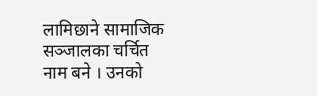लामिछाने सामाजिक सञ्जालका चर्चित नाम बने । उनको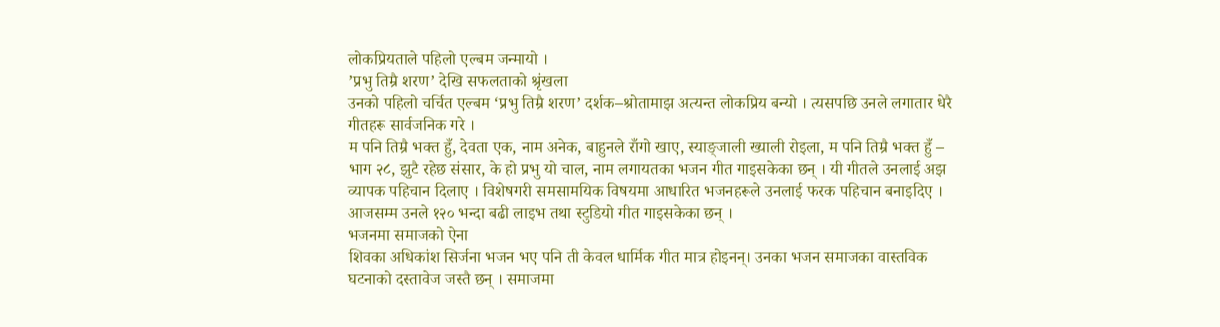लोकप्रियताले पहिलो एल्बम जन्मायो ।
’प्रभु तिम्रै शरण’ देखि सफलताको श्रृंखला
उनको पहिलो चर्चित एल्बम ‘प्रभु तिम्रै शरण’ दर्शक–श्रोतामाझ अत्यन्त लोकप्रिय बन्यो । त्यसपछि उनले लगातार धेरै गीतहरू सार्वजनिक गरे ।
म पनि तिम्रै भक्त हुँ, देवता एक, नाम अनेक, बाहुनले राँगो खाए, स्याङ्जाली ख्याली रोइला, म पनि तिम्रै भक्त हुँ – भाग २८, झुटै रहेछ संसार, के हो प्रभु यो चाल, नाम लगायतका भजन गीत गाइसकेका छन् । यी गीतले उनलाई अझ व्यापक पहिचान दिलाए । विशेषगरी समसामयिक विषयमा आधारित भजनहरूले उनलाई फरक पहिचान बनाइदिए । आजसम्म उनले १२० भन्दा बढी लाइभ तथा स्टुडियो गीत गाइसकेका छन् ।
भजनमा समाजको ऐना
शिवका अधिकांश सिर्जना भजन भए पनि ती केवल धार्मिक गीत मात्र होइनन्। उनका भजन समाजका वास्तविक घटनाको दस्तावेज जस्तै छन् । समाजमा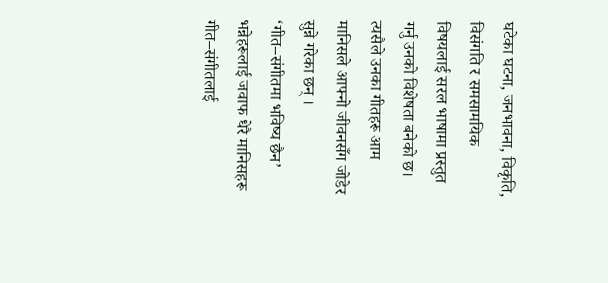घटेका घटना, जनभावना, विकृति, विसंगति र समसामयिक विषयलाई सरल भाषामा प्रस्तुत गर्नु उनको विशेषता बनेको छ। त्यसैले उनका गीतहरू आम मानिसले आफ्नो जीवनसँग जोडेर सुन्ने गरेका छन् ।
‘गीत–संगीतमा भविष्य छैन’ भन्नेहरूलाई जवाफ धेरै मानिसहरू गीत–संगीतलाई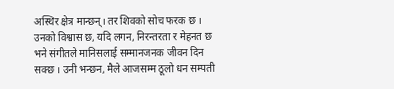अस्थिर क्षेत्र मान्छन्। तर शिवको सोच फरक छ । उनको विश्वास छ, यदि लगन, निरन्तरता र मेहनत छ भने संगीतले मानिसलाई सम्मानजनक जीवन दिन सक्छ । उनी भन्छन, मैले आजसम्म ठूलो धन सम्पती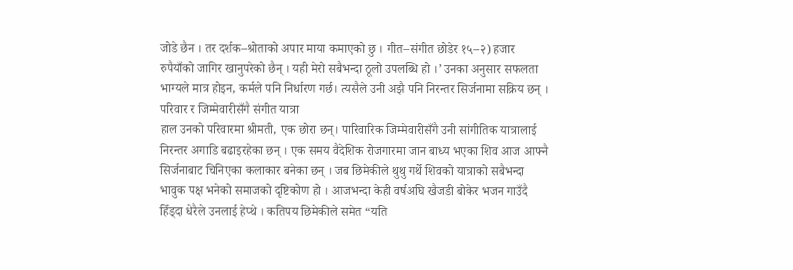जोडे छैन । तर दर्शक–श्रोताको अपार माया कमाएको छु । गीत–संगीत छोडेर १५–२) हजार रुपैयाँको जागिर खानुपरेको छैन् । यही मेरो सबैभन्दा ठूलो उपलब्धि हो ।’ उनका अनुसार सफलता भाग्यले मात्र होइन, कर्मले पनि निर्धारण गर्छ। त्यसैले उनी अझै पनि निरन्तर सिर्जनामा सक्रिय छन् ।
परिवार र जिम्मेवारीसँगै संगीत यात्रा
हाल उनको परिवारमा श्रीमती, एक छोरा छन्। पारिवारिक जिम्मेवारीसँगै उनी सांगीतिक यात्रालाई निरन्तर अगाडि बढाइरहेका छन् । एक समय वैदेशिक रोजगारमा जान बाध्य भएका शिव आज आफ्नै सिर्जनाबाट चिनिएका कलाकार बनेका छन् । जब छिमेकीले थुथु गर्थे शिवको यात्राको सबैभन्दा भावुक पक्ष भनेको समाजको दृष्टिकोण हो । आजभन्दा केही वर्षअघि खैजडी बोकेर भजन गाउँदै हिँड्दा धेरैले उनलाई हेप्थे । कतिपय छिमेकीले समेत “यति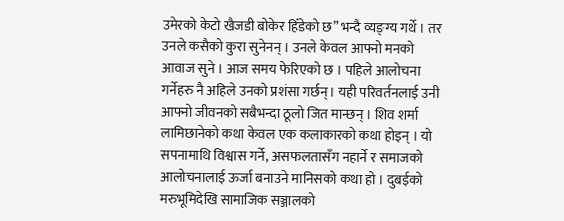उमेरको केटो खैजडी बोकेर हिँडेको छ” भन्दै व्यङ्ग्य गर्थे । तर उनले कसैको कुरा सुनेनन् । उनले केवल आफ्नो मनको आवाज सुने । आज समय फेरिएको छ । पहिले आलोचना गर्नेहरु नै अहिले उनको प्रशंसा गर्छन्। यही परिवर्तनलाई उनी आफ्नो जीवनको सबैभन्दा ठूलो जित मान्छन् । शिव शर्मा लामिछानेको कथा केवल एक कलाकारको कथा होइन् । यो सपनामाथि विश्वास गर्ने, असफलतासँग नहार्ने र समाजको आलोचनालाई ऊर्जा बनाउने मानिसको कथा हो । दुबईको मरुभूमिदेखि सामाजिक सञ्जालको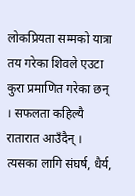लोकप्रियता सम्मको यात्रा तय गरेका शिवले एउटा कुरा प्रमाणित गरेका छन् । सफलता कहिल्यै रातारात आउँदैन् । त्यसका लागि संघर्ष, धैर्य,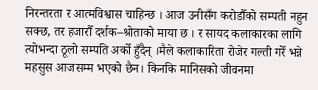निरन्तरता र आत्मविश्वास चाहिन्छ । आज उनीसँग करोडौँको सम्पती नहुन सक्छ, तर हजारौँ दर्शक–श्रोताको माया छ । र सायद कलाकारका लागि त्योभन्दा ठूलो सम्पति अर्को हुँदैन् ।मैले कलाकारिता रोजेर गल्ती गरेँ भन्ने महसुस आजसम्म भएको छैन। किनकि मानिसको जीवनमा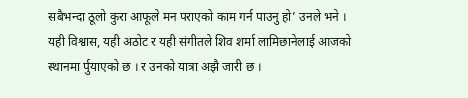सबैभन्दा ठूलो कुरा आफूले मन पराएको काम गर्न पाउनु हो’ उनले भने ।
यही विश्वास, यही अठोट र यही संगीतले शिव शर्मा लामिछानेलाई आजको स्थानमा र्पुयाएको छ । र उनको यात्रा अझै जारी छ ।